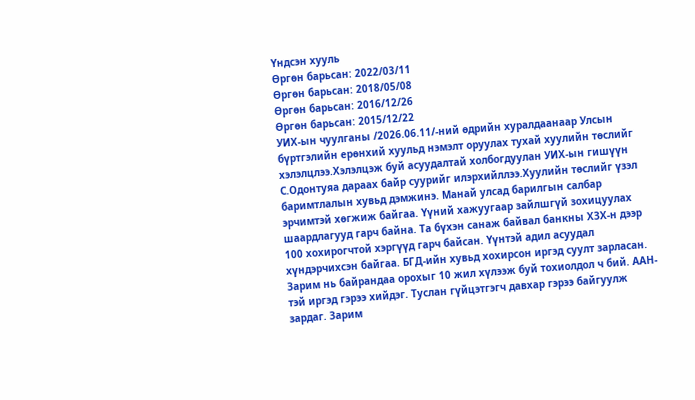Үндсэн хууль
Өргөн барьсан: 2022/03/11
Өргөн барьсан: 2018/05/08
Өргөн барьсан: 2016/12/26
Өргөн барьсан: 2015/12/22
УИХ-ын чуулганы /2026.06.11/-ний өдрийн хуралдаанаар Улсын бүртгэлийн ерөнхий хуульд нэмэлт оруулах тухай хуулийн төслийг хэлэлцлээ.Хэлэлцэж буй асуудалтай холбогдуулан УИХ-ын гишүүн С.Одонтуяа дараах байр суурийг илэрхийллээ.Хуулийн төслийг үзэл баримтлалын хувьд дэмжинэ. Манай улсад барилгын салбар эрчимтэй хөгжиж байгаа. Үүний хажуугаар зайлшгүй зохицуулах шаардлагууд гарч байна. Та бүхэн санаж байвал банкны ХЗХ-н дээр 100 хохирогчтой хэргүүд гарч байсан. Үүнтэй адил асуудал хүндэрчихсэн байгаа. БГД-ийн хувьд хохирсон иргэд суулт зарласан. Зарим нь байрандаа орохыг 10 жил хүлээж буй тохиолдол ч бий. ААН-тэй иргэд гэрээ хийдэг. Туслан гүйцэтгэгч давхар гэрээ байгуулж зардаг. Зарим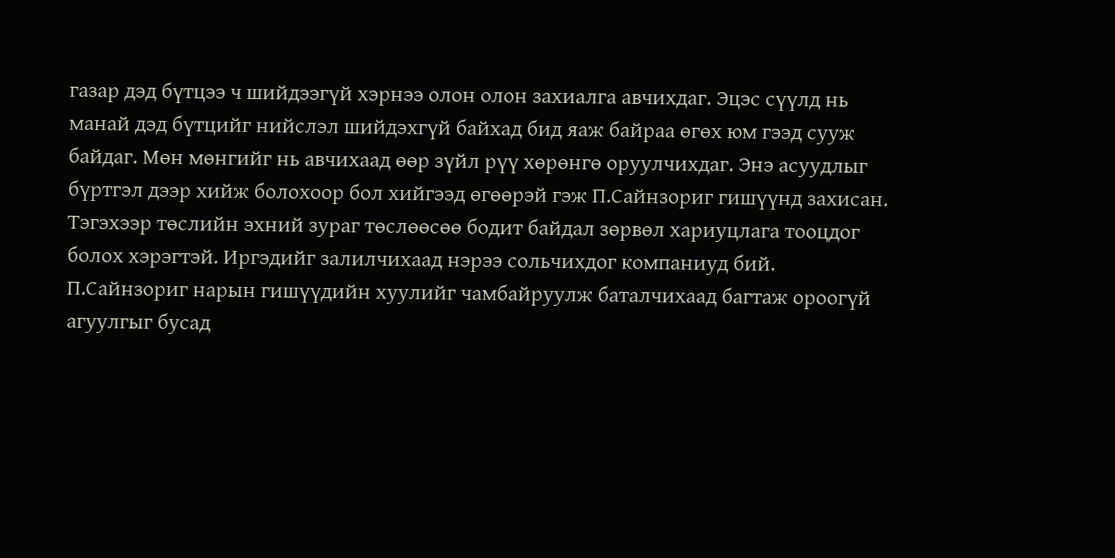газар дэд бүтцээ ч шийдээгүй хэрнээ олон олон захиалга авчихдаг. Эцэс сүүлд нь манай дэд бүтцийг нийслэл шийдэхгүй байхад бид яаж байраа өгөх юм гээд сууж байдаг. Мөн мөнгийг нь авчихаад өөр зүйл рүү хөрөнгө оруулчихдаг. Энэ асуудлыг бүртгэл дээр хийж болохоор бол хийгээд өгөөрэй гэж П.Сайнзориг гишүүнд захисан. Тэгэхээр төслийн эхний зураг төслөөсөө бодит байдал зөрвөл хариуцлага тооцдог болох хэрэгтэй. Иргэдийг залилчихаад нэрээ сольчихдог компаниуд бий. П.Сайнзориг нарын гишүүдийн хуулийг чамбайруулж баталчихаад багтаж ороогүй агуулгыг бусад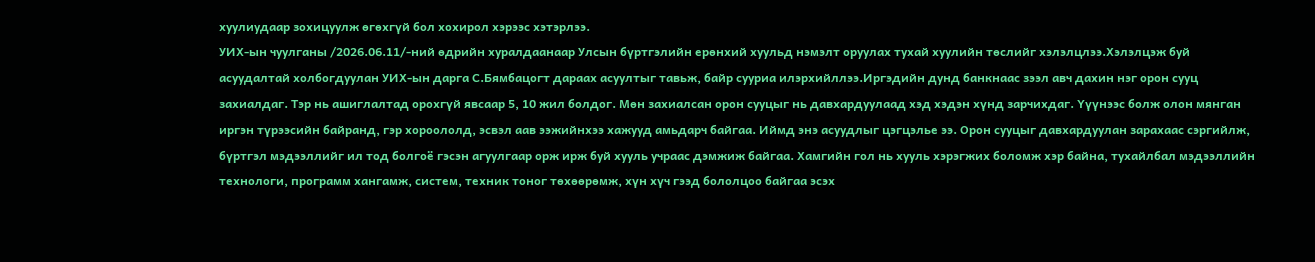хуулиудаар зохицуулж өгөхгүй бол хохирол хэрээс хэтэрлээ.
УИХ-ын чуулганы /2026.06.11/-ний өдрийн хуралдаанаар Улсын бүртгэлийн ерөнхий хуульд нэмэлт оруулах тухай хуулийн төслийг хэлэлцлээ.Хэлэлцэж буй асуудалтай холбогдуулан УИХ-ын дарга С.Бямбацогт дараах асуултыг тавьж, байр сууриа илэрхийллээ.Иргэдийн дунд банкнаас зээл авч дахин нэг орон сууц захиалдаг. Тэр нь ашиглалтад орохгүй явсаар 5, 10 жил болдог. Мөн захиалсан орон сууцыг нь давхардуулаад хэд хэдэн хүнд зарчихдаг. Үүүнээс болж олон мянган иргэн түрээсийн байранд, гэр хороололд, эсвэл аав ээжийнхээ хажууд амьдарч байгаа. Иймд энэ асуудлыг цэгцэлье ээ. Орон сууцыг давхардуулан зарахаас сэргийлж, бүртгэл мэдээллийг ил тод болгоё гэсэн агуулгаар орж ирж буй хууль учраас дэмжиж байгаа. Хамгийн гол нь хууль хэрэгжих боломж хэр байна, тухайлбал мэдээллийн технологи, программ хангамж, систем, техник тоног төхөөрөмж, хүн хүч гээд бололцоо байгаа эсэх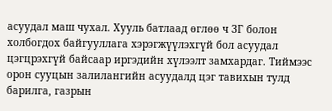асуудал маш чухал. Хууль батлаад өглөө ч ЗГ болон холбогдох байгууллага хэрэгжүүлэхгүй бол асуудал цэгцрэхгүй байсаар иргэдийн хүлээлт замхардаг. Тиймээс орон сууцын залилангийн асуудалд цэг тавихын тулд барилга, газрын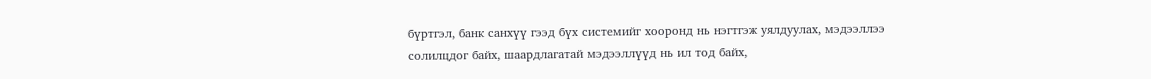бүртгэл, банк санхүү гээд бүх системийг хооронд нь нэгтгэж уялдуулах, мэдээллээ солилцдог байх, шаардлагатай мэдээллүүд нь ил тод байх,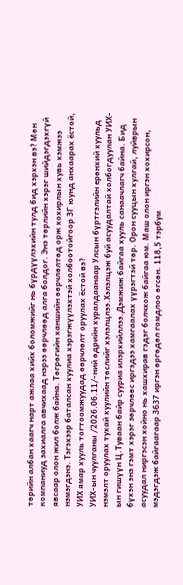төрийн албан хаагч нарт ажлаа хийх боломжийг нь бүрдүүлэхийн тулд бид хэрхэн вэ? Мөн компаниуд захиалга авчихаад нэрээ өөрчлөөд алга болдог. Энэ төрлийн хэрэг шийдэгдэхгүй явсаар олон жил болж байна. Төгрөгийн ханшийн өөрчлөлтөд орж хохирлын хувь хэмжээ нэмэгдэнэ. Тэгэхээр баталсан хуулиа хэрэгжүүлэхтэй холбоотойгоор ЗГ юунд анхаарах ёстой, УИХ ямар хууль тогтоомжуудад өөрчлөлт оруулах ёстой вэ?
УИХ-ын чуулганы /2026.06.11/-ний өдрийн хуралдаанаар Улсын бүртгэлийн ерөнхий хуульд нэмэлт оруулах тухай хуулийн төслийг хэлэлцлээ.Хэлэлцэж буй асуудалтай холбогдуулан УИХ-ын гишүүн Ц.Туваан байр сууриа илэрхийллээ.Дэмжиж байгаа хууль санаачлагч байна. Бид бүхэн энэ гэмт хэрэг зөрчлөөс иргэдээ хамгаалах үүрэгтэй төр. Орон сууцын хулгай, луйврын асуудал ниргэсэн хойно нь хашхирав гэдэг болчхож байгаа юм. Маш олон иргэн хохирсон, мэдэгдэж байгаагаар 3637 иргэн өргөдөл гомдлоо өгсөн. 118,5 тэрбум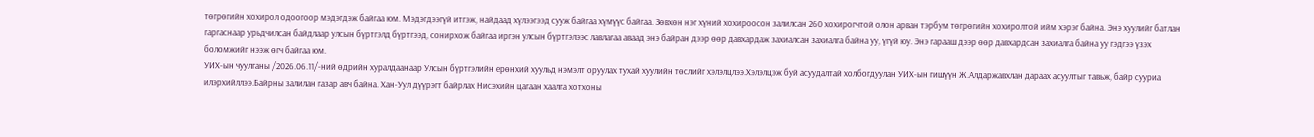төгрөгийн хохирол одоогоор мэдэгдэж байгаа юм. Мэдэгдээгүй итгэж, найдаад хүлээгээд сууж байгаа хүмүүс байгаа. Зөвхөн нэг хүний хохироосон залилсан 260 хохирогчтой олон арван тэрбум төгрөгийн хохиролтой ийм хэрэг байна. Энэ хуулийг батлан гаргаснаар урьдчилсан байдлаар улсын бүртгэлд бүртгээд, сонирхож байгаа иргэн улсын бүртгэлээс лавлагаа аваад энэ байран дээр өөр давхардаж захиалсан захиалга байна уу, үгүй юу. Энэ гарааш дээр өөр давхардсан захиалга байна уу гэдгээ үзэх боломжийг нээж өгч байгаа юм.
УИХ-ын чуулганы /2026.06.11/-ний өдрийн хуралдаанаар Улсын бүртгэлийн ерөнхий хуульд нэмэлт оруулах тухай хуулийн төслийг хэлэлцлээ.Хэлэлцэж буй асуудалтай холбогдуулан УИХ-ын гишүүн Ж.Алдаржавхлан дараах асуултыг тавьж, байр сууриа илэрхийллээ.Байрны залилан газар авч байна. Хан-Уул дүүрэгт байрлах Нисэхийн цагаан хаалга хотхоны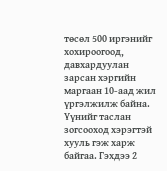төсөл 500 иргэнийг хохироогоод, давхардуулан зарсан хэргийн маргаан 10-аад жил үргэлжилж байна. Үүнийг таслан зогсооход хэрэгтэй хууль гэж харж байгаа. Гэхдээ 2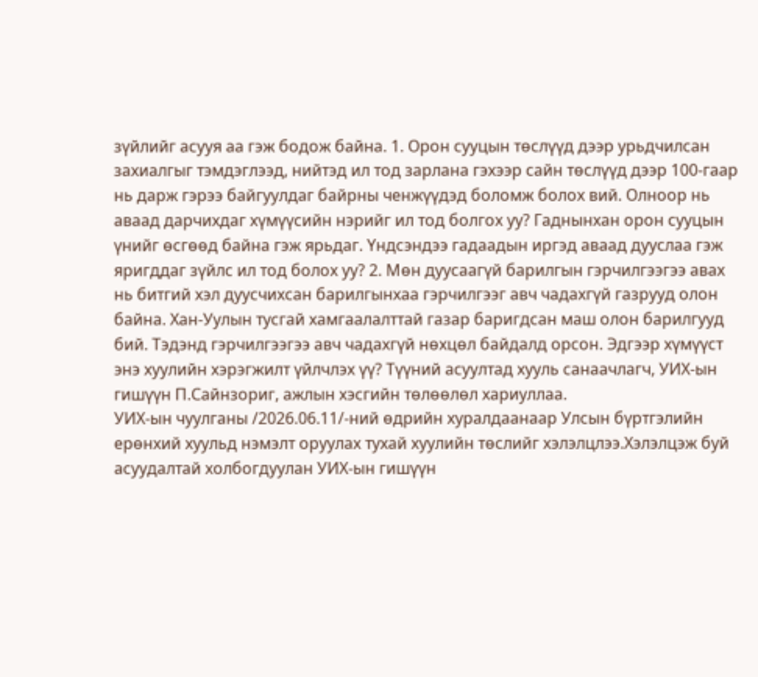зүйлийг асууя аа гэж бодож байна. 1. Орон сууцын төслүүд дээр урьдчилсан захиалгыг тэмдэглээд, нийтэд ил тод зарлана гэхээр сайн төслүүд дээр 100-гаар нь дарж гэрээ байгуулдаг байрны ченжүүдэд боломж болох вий. Олноор нь аваад дарчихдаг хүмүүсийн нэрийг ил тод болгох уу? Гаднынхан орон сууцын үнийг өсгөөд байна гэж ярьдаг. Үндсэндээ гадаадын иргэд аваад дууслаа гэж яригддаг зүйлс ил тод болох уу? 2. Мөн дуусаагүй барилгын гэрчилгээгээ авах нь битгий хэл дуусчихсан барилгынхаа гэрчилгээг авч чадахгүй газрууд олон байна. Хан-Уулын тусгай хамгаалалттай газар баригдсан маш олон барилгууд бий. Тэдэнд гэрчилгээгээ авч чадахгүй нөхцөл байдалд орсон. Эдгээр хүмүүст энэ хуулийн хэрэгжилт үйлчлэх үү? Түүний асуултад хууль санаачлагч, УИХ-ын гишүүн П.Сайнзориг, ажлын хэсгийн төлөөлөл хариуллаа.
УИХ-ын чуулганы /2026.06.11/-ний өдрийн хуралдаанаар Улсын бүртгэлийн ерөнхий хуульд нэмэлт оруулах тухай хуулийн төслийг хэлэлцлээ.Хэлэлцэж буй асуудалтай холбогдуулан УИХ-ын гишүүн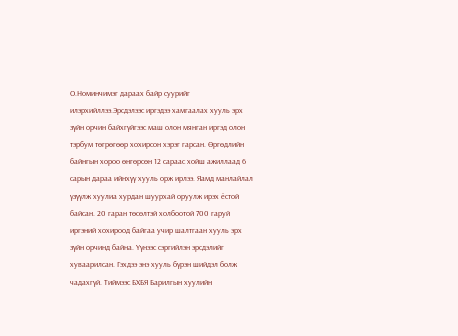О.Номинчимэг дараах байр суурийг илэрхийллээ.Эрсдэлээс иргэдээ хамгаалах хууль эрх зүйн орчин байхгүйгээс маш олон мянган иргэд олон тэрбум төгрөгөөр хохирсон хэрэг гарсан. Өргөдлийн байнгын хороо өнгөрсөн 12 сараас хойш ажиллаад 6 сарын дараа ийнхүү хууль орж ирлээ. Яамд манлайлал үзүүлж хуулиа хурдан шуурхай оруулж ирэх ёстой байсан. 20 гаран төсөлтэй холбоотой 700 гаруй иргэний хохироод байгаа учир шалтгаан хууль эрх зүйн орчинд байна. Үүнээс сэргийлэн эрсдэлийг хуваарилсан. Гэхдээ энэ хууль бүрэн шийдэл болж чадахгүй. Тиймээс БХБЯ Барилгын хуулийн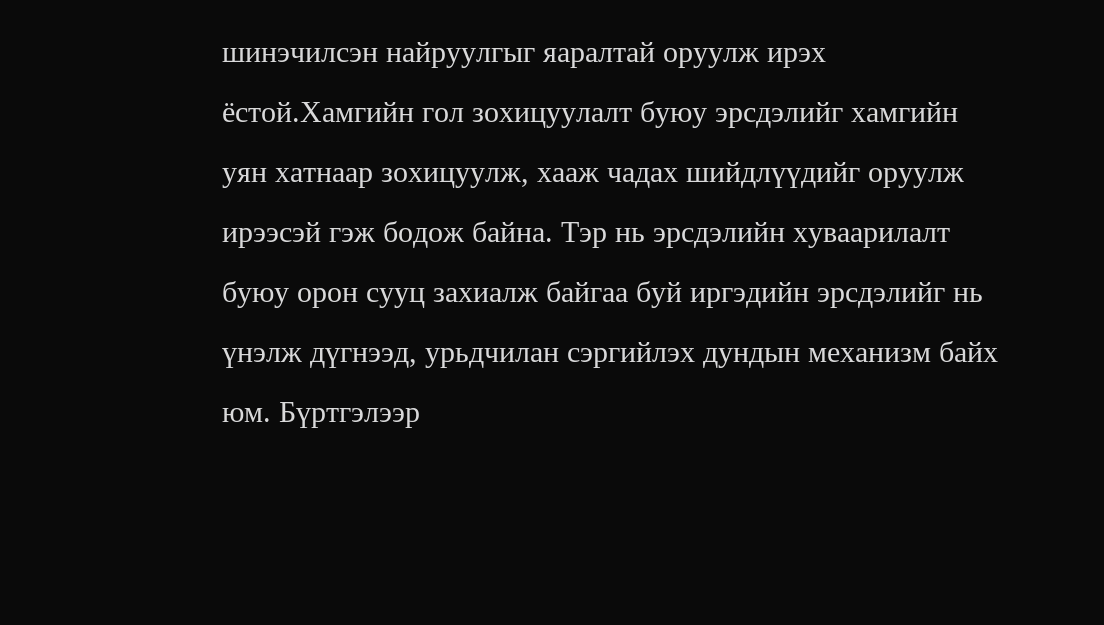шинэчилсэн найруулгыг яаралтай оруулж ирэх ёстой.Хамгийн гол зохицуулалт буюу эрсдэлийг хамгийн уян хатнаар зохицуулж, хааж чадах шийдлүүдийг оруулж ирээсэй гэж бодож байна. Тэр нь эрсдэлийн хуваарилалт буюу орон сууц захиалж байгаа буй иргэдийн эрсдэлийг нь үнэлж дүгнээд, урьдчилан сэргийлэх дундын механизм байх юм. Бүртгэлээр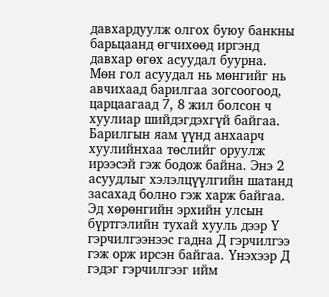давхардуулж олгох буюу банкны барьцаанд өгчихөөд иргэнд давхар өгөх асуудал буурна. Мөн гол асуудал нь мөнгийг нь авчихаад барилгаа зогсоогоод, царцаагаад 7, 8 жил болсон ч хуулиар шийдэгдэхгүй байгаа. Барилгын яам үүнд анхаарч хуулийнхаа төслийг оруулж ирээсэй гэж бодож байна. Энэ 2 асуудлыг хэлэлцүүлгийн шатанд засахад болно гэж харж байгаа. Эд хөрөнгийн эрхийн улсын бүртгэлийн тухай хууль дээр Ү гэрчилгээнээс гадна Д гэрчилгээ гэж орж ирсэн байгаа. Үнэхээр Д гэдэг гэрчилгээг ийм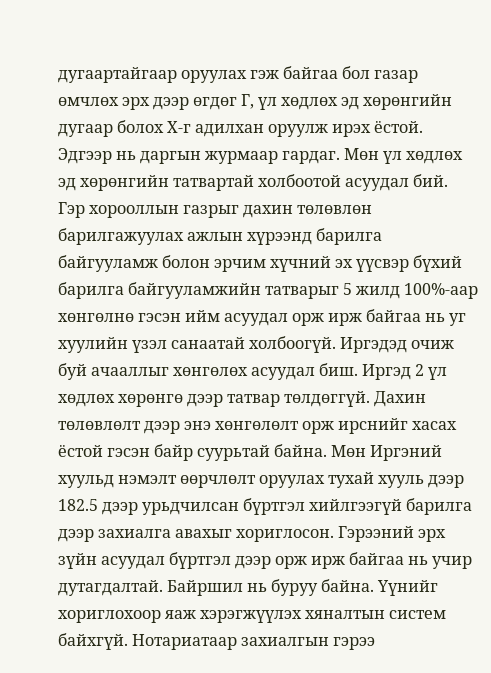дугаартайгаар оруулах гэж байгаа бол газар өмчлөх эрх дээр өгдөг Г, үл хөдлөх эд хөрөнгийн дугаар болох Х-г адилхан оруулж ирэх ёстой. Эдгээр нь даргын журмаар гардаг. Мөн үл хөдлөх эд хөрөнгийн татвартай холбоотой асуудал бий. Гэр хорооллын газрыг дахин төлөвлөн барилгажуулах ажлын хүрээнд барилга байгууламж болон эрчим хүчний эх үүсвэр бүхий барилга байгууламжийн татварыг 5 жилд 100%-аар хөнгөлнө гэсэн ийм асуудал орж ирж байгаа нь уг хуулийн үзэл санаатай холбоогүй. Иргэдэд очиж буй ачааллыг хөнгөлөх асуудал биш. Иргэд 2 үл хөдлөх хөрөнгө дээр татвар төлдөггүй. Дахин төлөвлөлт дээр энэ хөнгөлөлт орж ирснийг хасах ёстой гэсэн байр суурьтай байна. Мөн Иргэний хуульд нэмэлт өөрчлөлт оруулах тухай хууль дээр 182.5 дээр урьдчилсан бүртгэл хийлгээгүй барилга дээр захиалга авахыг хориглосон. Гэрээний эрх зүйн асуудал бүртгэл дээр орж ирж байгаа нь учир дутагдалтай. Байршил нь буруу байна. Үүнийг хориглохоор яаж хэрэгжүүлэх хяналтын систем байхгүй. Нотариатаар захиалгын гэрээ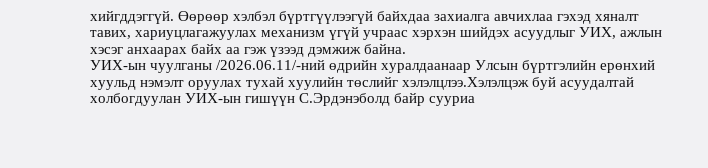хийгддэггүй. Өөрөөр хэлбэл бүртгүүлээгүй байхдаа захиалга авчихлаа гэхэд хяналт тавих, хариуцлагажуулах механизм үгүй учраас хэрхэн шийдэх асуудлыг УИХ, ажлын хэсэг анхаарах байх аа гэж үзээд дэмжиж байна.
УИХ-ын чуулганы /2026.06.11/-ний өдрийн хуралдаанаар Улсын бүртгэлийн ерөнхий хуульд нэмэлт оруулах тухай хуулийн төслийг хэлэлцлээ.Хэлэлцэж буй асуудалтай холбогдуулан УИХ-ын гишүүн С.Эрдэнэболд байр сууриа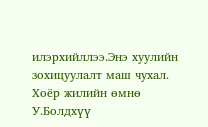илэрхийллээ.Энэ хуулийн зохицуулалт маш чухал. Хоёр жилийн өмнө У.Болдхүү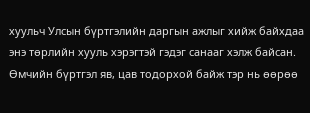хуульч Улсын бүртгэлийн даргын ажлыг хийж байхдаа энэ төрлийн хууль хэрэгтэй гэдэг санааг хэлж байсан. Өмчийн бүртгэл яв, цав тодорхой байж тэр нь өөрөө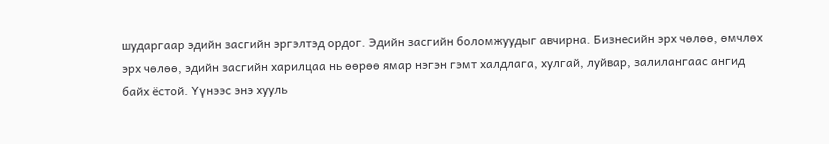шударгаар эдийн засгийн эргэлтэд ордог. Эдийн засгийн боломжуудыг авчирна. Бизнесийн эрх чөлөө, өмчлөх эрх чөлөө, эдийн засгийн харилцаа нь өөрөө ямар нэгэн гэмт халдлага, хулгай, луйвар, залилангаас ангид байх ёстой. Үүнээс энэ хууль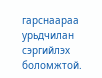гарснаараа урьдчилан сэргийлэх боломжтой.